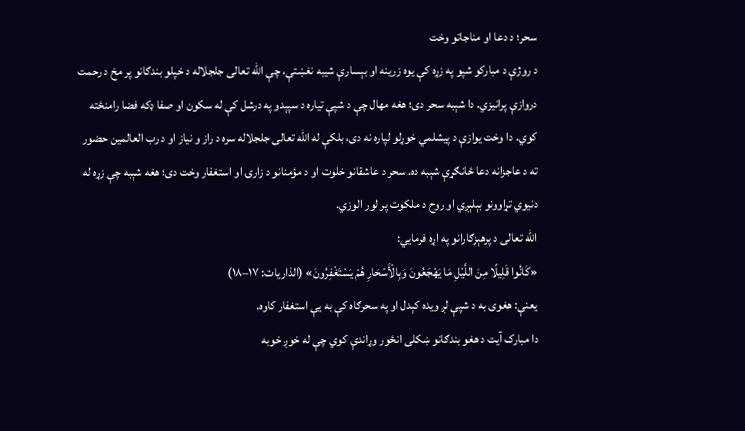سحر؛ د دعا او مناجاتو وخت
د روژې د مبارکو شپو په زړه کې یوه زرینه او بېسارې شیبه نغښتې، چې الله تعالی جلجلاله د خپلو بندګانو پر مخ د رحمت دروازې پرانیزي. دا شېبه سحر دی؛ هغه مهال چې د شپې تیاره د سپېدو په درشل کې له سکون او صفا ډکه فضا رامنځته کوي. دا وخت یوازې د پیشلمي خوړلو لپاره نه دی، بلکې له الله تعالی جلجلاله سره د راز و نیاز او د رب العالمین حضور ته د عاجزانه دعا ځانګړې شېبه ده. سحر د عاشقانو خلوت او د مؤمنانو د زارۍ او استغفار وخت دی؛ هغه شېبه چې زړه له دنیوي تړاوونو بېلېږي او روح د ملکوت پر لور الوزي.
الله تعالی د پرهېزګارانو په اړه فرمایي:
«كَانُوا قَلِيلًا مِنَ اللَّيْلِ مَا يَهْجَعُونَ وَبِالْأَسْحَارِ هُمْ يَسْتَغْفِرُونَ» (الذاریات: ۱۷–۱۸)
یعنې: هغوی به د شپې لږ ویده کېدل او په سحرګاه کې به یې استغفار کاوه.
دا مبارک آیت د هغو بندګانو ښکلی انځور وړاندې کوي چې له خوږ خوبه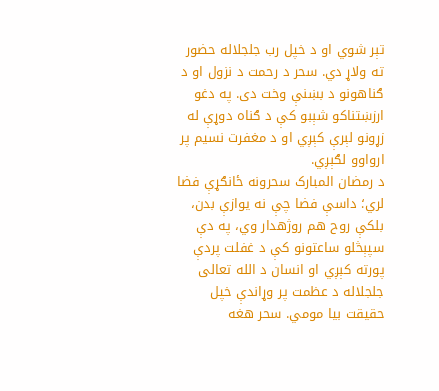تېر شوي او د خپل رب جلجلاله حضور ته ولاړ دي. سحر د رحمت د نزول او د ګناهونو د بښنې وخت دی. په دغو ارزښتناکو شېبو کې د ګناه دوړې له زړونو لېرې کېږي او د مغفرت نسیم پر ارواوو لګېږي.
د رمضان المبارک سحرونه ځانګړې فضا لري؛ داسې فضا چې نه یوازې بدن، بلکې روح هم روژهدار وي، په دې سپېڅلو ساعتونو کې د غفلت پردې پورته کېږي او انسان د الله تعالی جلجلاله د عظمت پر وړاندې خپل حقیقت بیا مومي. سحر هغه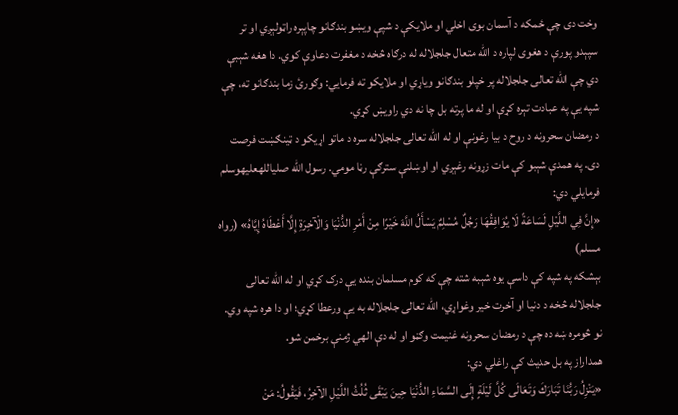وخت دی چې ځمکه د آسمان بوی اخلي او ملایکې د شپې ویښو بندګانو چاپېره راټولېږي او تر سپېدو پورې د هغوی لپاره د الله متعال جلجلاله له درګاه څخه د مغفرت دعاوې کوي. دا هغه شېبې دي چې الله تعالی جلجلاله پر خپلو بندګانو ویاړي او ملایکو ته فرمایي: وګورئ زما بندګانو ته، چې شپه یې په عبادت تېره کړې او له ما پرته بل چا نه دي راویښ کړي.
د رمضان سحرونه د روح د بیا رغونې او له الله تعالی جلجلاله سره د ماتو اړیکو د ټینګښت فرصت دی. په همدې شېبو کې مات زړونه رغېږي او اوښلنې سترګې رڼا مومي. رسول الله صلیاللهعلیهوسلم فرمایلي دي:
«إِنَّ فِي اللَّيْلِ لَسَاعَةً لَا يُوَافِقُهَا رَجُلٌ مُسْلِمٌ يَسْأَلُ اللَّهَ خَيْرًا مِنْ أَمْرِ الدُّنْيَا وَالْآخِرَةِ إِلَّا أَعْطَاهُ إِيَّاهُ» (رواه مسلم)
بېشکه په شپه کې داسې یوه شېبه شته چې که کوم مسلمان بنده یې درک کړي او له الله تعالی جلجلاله څخه د دنیا او آخرت خیر وغواړي، الله تعالی جلجلاله به یې ورعطا کړي؛ او دا هره شپه وي. نو څومره ښه ده چې د رمضان سحرونه غنیمت وګڼو او له دې الهي ژمنې برخمن شو.
همداراز په بل حدیث کې راغلي دي:
«يَنْزِلُ رَبُّنَا تَبَارَكَ وَتَعَالَى كُلَّ لَيْلَةٍ إِلَى السَّمَاءِ الدُّنْيَا حِينَ يَبْقَى ثُلُثُ اللَّيْلِ الآخِرُ، فَيَقُولُ: مَنْ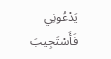يَدْعُونِي فَأَسْتَجِيبَ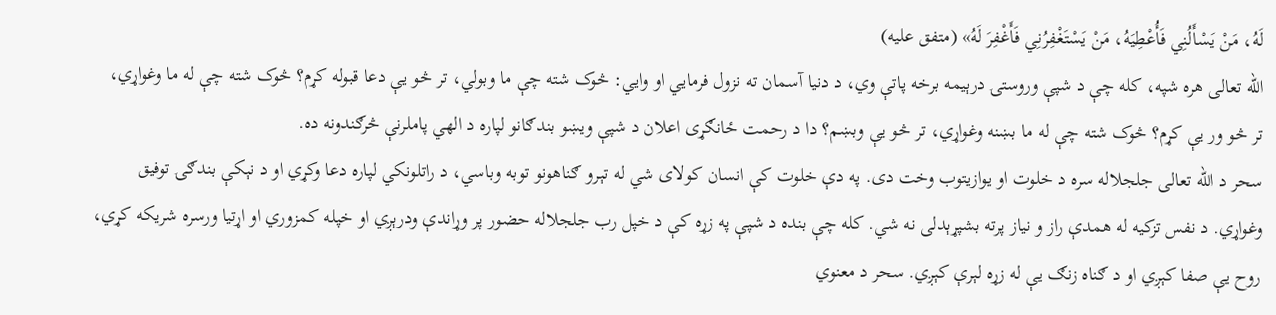لَهُ، مَنْ يَسْأَلُنِي فَأُعْطِيَهُ، مَنْ يَسْتَغْفِرُنِي فَأَغْفِرَ لَهُ» (متفق علیه)
الله تعالی هره شپه، کله چې د شپې وروستۍ درېیمه برخه پاتې وي، د دنیا آسمان ته نزول فرمایي او وایي: څوک شته چې ما وبولي، تر څو یې دعا قبوله کړم؟ څوک شته چې له ما وغواړي، تر څو ور یې کړم؟ څوک شته چې له ما بښنه وغواړي، تر څو یې وبښم؟ دا د رحمت ځانګړی اعلان د شپې ویښو بندګانو لپاره د الهي پاملرنې څرګندونه ده.
سحر د الله تعالی جلجلاله سره د خلوت او یوازیتوب وخت دی. په دې خلوت کې انسان کولای شي له تېرو ګناهونو توبه وباسي، د راتلونکي لپاره دعا وکړي او د نېکې بندګۍ توفیق وغواړي. د نفس تزکیه له همدې راز و نیاز پرته بشپړېدلی نه شي. کله چې بنده د شپې په زړه کې د خپل رب جلجلاله حضور پر وړاندې ودرېږي او خپله کمزوري او اړتیا ورسره شریکه کړي، روح یې صفا کېږي او د ګناه زنګ یې له زړه لېرې کېږي. سحر د معنوي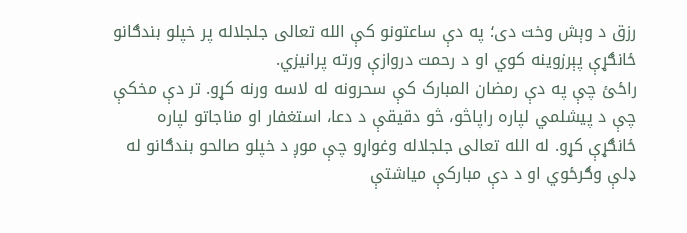رزق د وېش وخت دی؛ په دې ساعتونو کې الله تعالی جلجلاله پر خپلو بندګانو ځانګړې پېرزوینه کوي او د رحمت دروازې ورته پرانیزي.
راځئ چې په دې رمضان المبارک کې سحرونه له لاسه ورنه کړو. تر دې مخکې چې د پیشلمي لپاره راپاڅو، څو دقیقې د دعا، استغفار او مناجاتو لپاره ځانګړې کړو. له الله تعالی جلجلاله وغواړو چې موږ د خپلو صالحو بندګانو له ډلې وګرځوي او د دې مبارکې میاشتې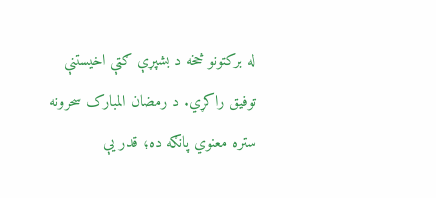له برکتونو څخه د بشپړې ګټې اخیستنې توفیق راکړي. د رمضان المبارک سحرونه ستره معنوي پانګه ده؛ قدر یې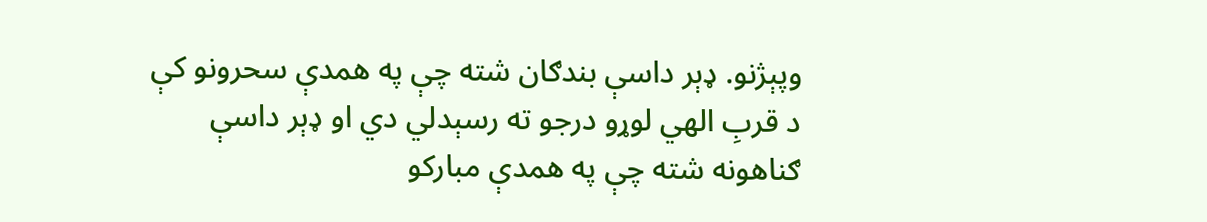وپېژنو. ډېر داسې بندګان شته چې په همدې سحرونو کې د قربِ الهي لوړو درجو ته رسېدلي دي او ډېر داسې ګناهونه شته چې په همدې مبارکو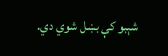شېبو کې بښل شوي دي.